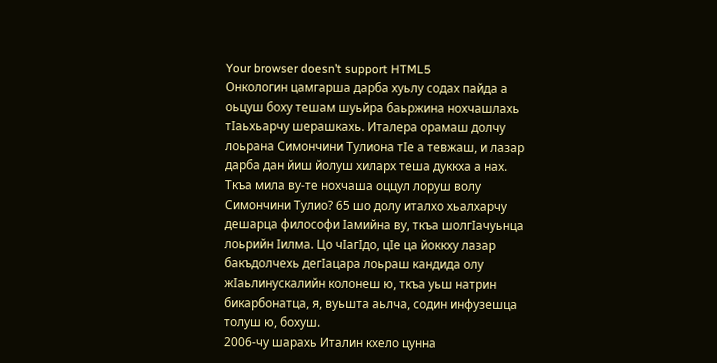Your browser doesn’t support HTML5
Онкологин цамгарша дарба хуьлу содах пайда а оьцуш боху тешам шуьйра баьржина нохчашлахь тIаьхьарчу шерашкахь. Италера орамаш долчу лоьрана Симончини Тулиона тIе а тевжаш, и лазар дарба дан йиш йолуш хиларх теша дуккха а нах.
Ткъа мила ву-те нохчаша оццул лоруш волу Симончини Тулио? 65 шо долу италхо хьалхарчу дешарца философи Iамийна ву, ткъа шолгIачуьнца лоьрийн Iилма. Цо чIагIдо, цIе ца йоккху лазар бакъдолчехь дегIацара лоьраш кандида олу жIаьлинускалийн колонеш ю, ткъа уьш натрин бикарбонатца, я, вуьшта аьлча, содин инфузешца толуш ю, бохуш.
2006-чу шарахь Италин кхело цунна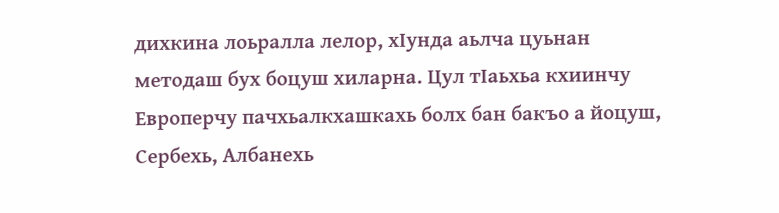дихкина лоьралла лелор, хIунда аьлча цуьнан методаш бух боцуш хиларна. Цул тIаьхьа кхиинчу Европерчу пачхьалкхашкахь болх бан бакъо а йоцуш, Сербехь, Албанехь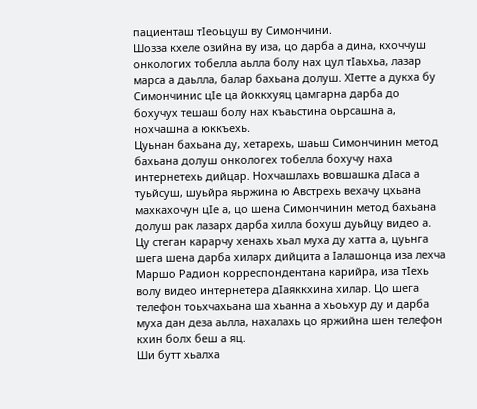пациенташ тIеоьцуш ву Симончини.
Шозза кхеле озийна ву иза, цо дарба а дина, кхоччуш онкологих тобелла аьлла болу нах цул тIаьхьа, лазар марса а даьлла, балар бахьана долуш. ХIетте а дукха бу Симончинис цIе ца йоккхуяц цамгарна дарба до бохучух тешаш болу нах къаьстина оьрсашна а, нохчашна а юккъехь.
Цуьнан бахьана ду, хетарехь, шаьш Симончинин метод бахьана долуш онкологех тобелла бохучу наха интернетехь дийцар. Нохчашлахь вовшашка дIаса а туьйсуш, шуьйра яьржина ю Австрехь вехачу цхьана махкахочун цIе а, цо шена Симончинин метод бахьана долуш рак лазарх дарба хилла бохуш дуьйцу видео а.
Цу стеган карарчу хенахь хьал муха ду хатта а, цуьнга шега шена дарба хиларх дийцита а Iалашонца иза лехча Маршо Радион корреспондентана карийра, иза тIехь волу видео интернетера дIаяккхина хилар. Цо шега телефон тоьхчахьана ша хьанна а хьоьхур ду и дарба муха дан деза аьлла, нахалахь цо яржийна шен телефон кхин болх беш а яц.
Ши бутт хьалха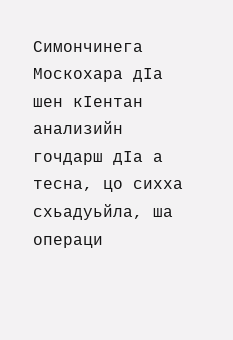Симончинега Москохара дIа шен кIентан анализийн гочдарш дIа а тесна, цо сихха схьадуьйла, ша операци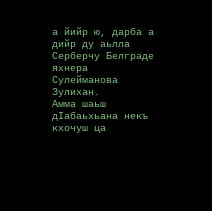а йийр ю, дарба а дийр ду аьлла Серберчу Белграде яхнера Сулейманова Зулихан.
Амма шаьш дIабаьхьана некъ кхочуш ца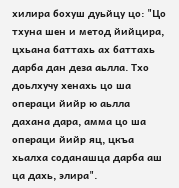хилира бохуш дуьйцу цо: "Цо тхуна шен и метод йийцира, цхьана баттахь ах баттахь дарба дан деза аьлла. Тхо доьлхучу хенахь цо ша операци йийр ю аьлла дахана дара, амма цо ша операци йийр яц, цкъа хьалха соданашца дарба аш ца дахь, элира".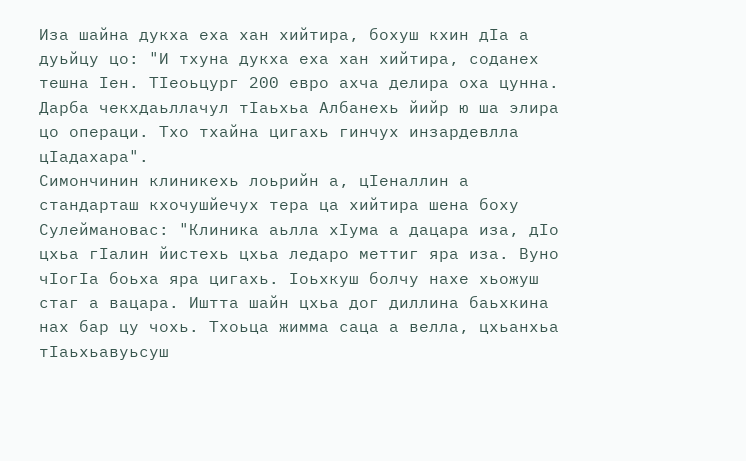Иза шайна дукха еха хан хийтира, бохуш кхин дIа а дуьйцу цо: "И тхуна дукха еха хан хийтира, соданех тешна Iен. ТIеоьцург 200 евро ахча делира оха цунна. Дарба чекхдаьллачул тIаьхьа Албанехь йийр ю ша элира цо операци. Тхо тхайна цигахь гинчух инзардевлла цIадахара".
Симончинин клиникехь лоьрийн а, цIеналлин а стандарташ кхочушйечух тера ца хийтира шена боху Сулеймановас: "Клиника аьлла хIума а дацара иза, дIо цхьа гIалин йистехь цхьа ледаро меттиг яра иза. Вуно чIогIа боьха яра цигахь. Iоьхкуш болчу нахе хьожуш стаг а вацара. Иштта шайн цхьа дог диллина баьхкина нах бар цу чохь. Тхоьца жимма саца а велла, цхьанхьа тIаьхьавуьсуш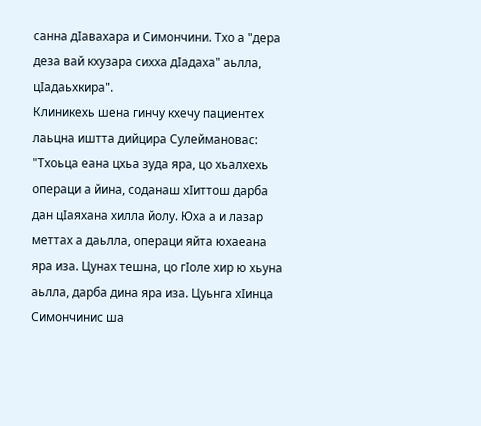санна дIавахара и Симончини. Тхо а "дера деза вай кхузара сихха дIадаха" аьлла, цIадаьхкира".
Клиникехь шена гинчу кхечу пациентех лаьцна иштта дийцира Сулеймановас: "Тхоьца еана цхьа зуда яра, цо хьалхехь операци а йина, соданаш хIиттош дарба дан цIаяхана хилла йолу. Юха а и лазар меттах а даьлла, операци яйта юхаеана яра иза. Цунах тешна, цо гIоле хир ю хьуна аьлла, дарба дина яра иза. Цуьнга хIинца Симончинис ша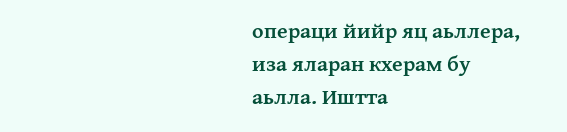операци йийр яц аьллера, иза яларан кхерам бу аьлла. Иштта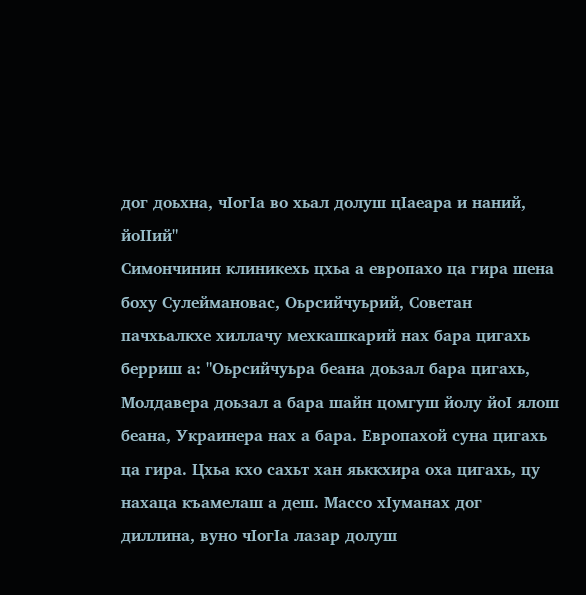дог доьхна, чIогIа во хьал долуш цIаеара и наний, йоIIий"
Симончинин клиникехь цхьа а европахо ца гира шена боху Сулеймановас, Оьрсийчуьрий, Советан пачхьалкхе хиллачу мехкашкарий нах бара цигахь берриш а: "Оьрсийчуьра беана доьзал бара цигахь, Молдавера доьзал а бара шайн цомгуш йолу йоI ялош беана, Украинера нах а бара. Европахой суна цигахь ца гира. Цхьа кхо сахьт хан яьккхира оха цигахь, цу нахаца къамелаш а деш. Массо хIуманах дог диллина, вуно чIогIа лазар долуш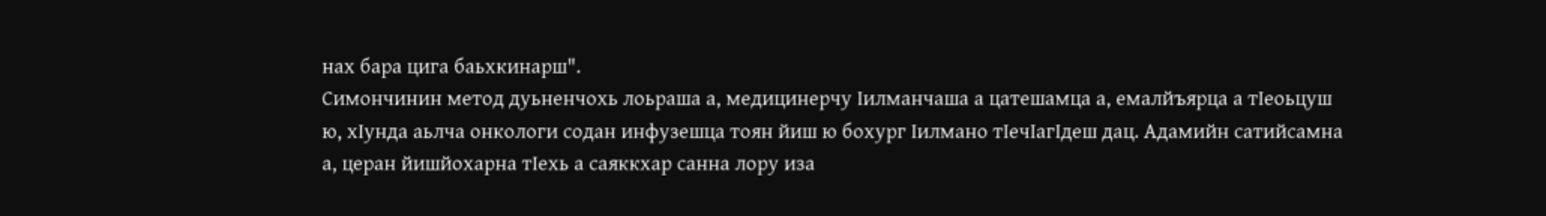нах бара цига баьхкинарш".
Симончинин метод дуьненчохь лоьраша а, медицинерчу Iилманчаша а цатешамца а, емалйъярца а тIеоьцуш ю, хIунда аьлча онкологи содан инфузешца тоян йиш ю бохург Iилмано тIечIагIдеш дац. Адамийн сатийсамна а, церан йишйохарна тIехь а саяккхар санна лору иза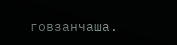говзанчаша.